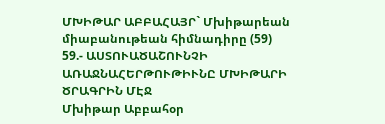ՄԽԻԹԱՐ ԱԲԲԱՀԱՅՐ` Մխիթարեան միաբանութեան հիմնադիրը (59)
59.- ԱՍՏՈՒԱԾԱՇՈՒՆՉԻ ԱՌԱՋՆԱՀԵՐԹՈՒԹԻՒՆԸ ՄԽԻԹԱՐԻ ԾՐԱԳՐԻՆ ՄԷՋ
Մխիթար Աբբահօր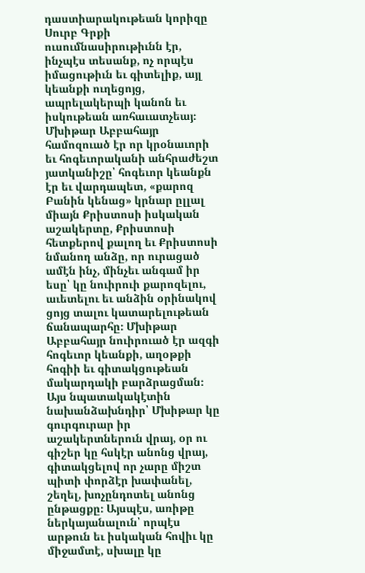դաստիարակութեան կորիզը Սուրբ Գրքի ուսումնասիրութիւնն էր, ինչպէս տեսանք, ոչ որպէս իմացութիւն եւ գիտելիք, այլ կեանքի ուղեցոյց, ապրելակերպի կանոն եւ իսկութեան առհաւատչեայ։ Մխիթար Աբբահայր համոզուած էր որ կրօնաւորի եւ հոգեւորականի անհրաժեշտ յատկանիշը՝ հոգեւոր կեանքն էր եւ վարդապետ, «քարոզ Բանին կենաց» կրնար ըլլալ միայն Քրիստոսի իսկական աշակերտը, Քրիստոսի հետքերով քալող եւ Քրիստոսի նմանող անձը, որ ուրացած ամէն ինչ, մինչեւ անգամ իր եսը՝ կը նուիրուի քարոզելու, աւետելու եւ անձին օրինակով ցոյց տալու կատարելութեան ճանապարհը։ Մխիթար Աբբահայր նուիրուած էր ազգի հոգեւոր կեանքի, աղօթքի հոգիի եւ գիտակցութեան մակարդակի բարձրացման։
Այս նպատակակէտին նախանձախնդիր՝ Մխիթար կը գուրգուրար իր աշակերտներուն վրայ, օր ու գիշեր կը հսկէր անոնց վրայ, գիտակցելով որ չարը միշտ պիտի փորձէր խափանել, շեղել, խոչընդոտել անոնց ընթացքը։ Այսպէս, առիթը ներկայանալուն՝ որպէս արթուն եւ իսկական հովիւ կը միջամտէ, սխալը կը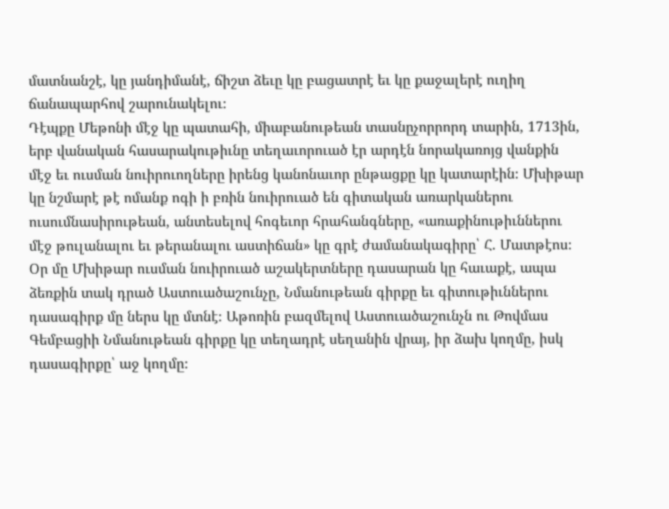մատնանշէ, կը յանդիմանէ, ճիշտ ձեւը կը բացատրէ եւ կը քաջալերէ ուղիղ ճանապարհով շարունակելու։
Դէպքը Մեթոնի մէջ կը պատահի, միաբանութեան տասնըչորրորդ տարին, 1713ին, երբ վանական հասարակութիւնը տեղաւորուած էր արդէն նորակառոյց վանքին մէջ եւ ուսման նուիրուողները իրենց կանոնաւոր ընթացքը կը կատարէին։ Մխիթար կը նշմարէ թէ ոմանք ոգի ի բռին նուիրուած են գիտական առարկաներու ուսումնասիրութեան, անտեսելով հոգեւոր հրահանգները, «առաքինութիւններու մէջ թուլանալու եւ թերանալու աստիճան» կը գրէ ժամանակագիրը՝ Հ. Մատթէոս։
Օր մը Մխիթար ուսման նուիրուած աշակերտները դասարան կը հաւաքէ, ապա ձեռքին տակ դրած Աստուածաշունչը, Նմանութեան գիրքը եւ գիտութիւններու դասագիրք մը ներս կը մտնէ։ Աթոռին բազմելով Աստուածաշունչն ու Թովմաս Գեմբացիի Նմանութեան գիրքը կը տեղադրէ սեղանին վրայ, իր ձախ կողմը, իսկ դասագիրքը՝ աջ կողմը։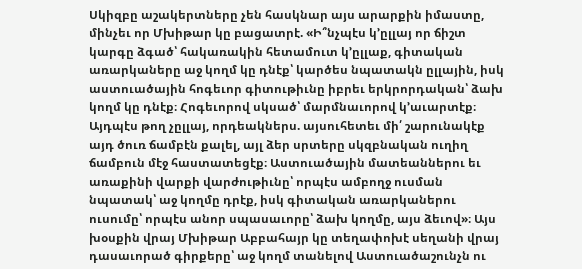Սկիզբը աշակերտները չեն հասկնար այս արարքին իմաստը, մինչեւ որ Մխիթար կը բացատրէ. «Ի՞նչպէս կ՚ըլլայ որ ճիշտ կարգը ձգած՝ հակառակին հետամուտ կ՚ըլլաք, գիտական առարկաները աջ կողմ կը դնէք՝ կարծես նպատակն ըլլային, իսկ աստուածային հոգեւոր գիտութիւնը իբրեւ երկրորդական՝ ձախ կողմ կը դնէք։ Հոգեւորով սկսած՝ մարմնաւորով կ՚աւարտէք։ Այդպէս թող չըլլայ, որդեակներս. այսուհետեւ մի՛ շարունակէք այդ ծուռ ճամբէն քալել, այլ ձեր սրտերը սկզբնական ուղիղ ճամբուն մէջ հաստատեցէք։ Աստուածային մատեաններու եւ առաքինի վարքի վարժութիւնը՝ որպէս ամբողջ ուսման նպատակ՝ աջ կողմը դրէք, իսկ գիտական առարկաներու ուսումը՝ որպէս անոր սպասաւորը՝ ձախ կողմը, այս ձեւով»։ Այս խօսքին վրայ Մխիթար Աբբահայր կը տեղափոխէ սեղանի վրայ դասաւորած գիրքերը՝ աջ կողմ տանելով Աստուածաշունչն ու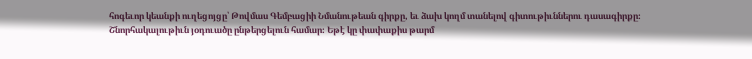հոգեւոր կեանքի ուղեցոյցը՝ Թովմաս Գեմբացիի Նմանութեան գիրքը, եւ ձախ կողմ տանելով գիտութիւններու դասագիրքը։
Շնորհակալութիւն յօդուածը ընթերցելուն համար։ Եթէ կը փափաքիս թարմ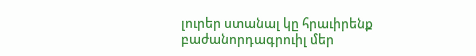լուրեր ստանալ կը հրաւիրենք բաժանորդագրուիլ մեր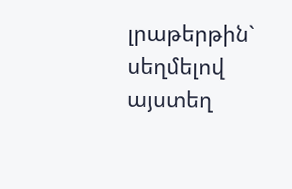լրաթերթին` սեղմելով այստեղ